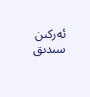ئەركىن سىدىق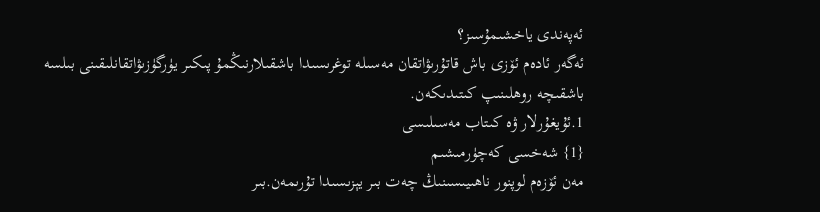ئەپەندى ياخشىمۇسىز؟
ئەگەر ئادەم ئۆزى باش قاتۇرىۋاتقان مەسىلە توغرىسىدا باشقىلارنىڭمۇ پىكىر يۈرگۈزىۋاتقانلىقىنى بىلسە باشقىچە روھلىنىپ كىتىدىكەن.
1.ئۇيغۇرلار ۋە كىتاب مەسىلىسى
{1} شەخسى كەچۈرمىشىم
مەن ئۆزەم لوپنور ناھىيىسىنىڭ چەت بىر يېزىسىدا تۇرىمەن.بىر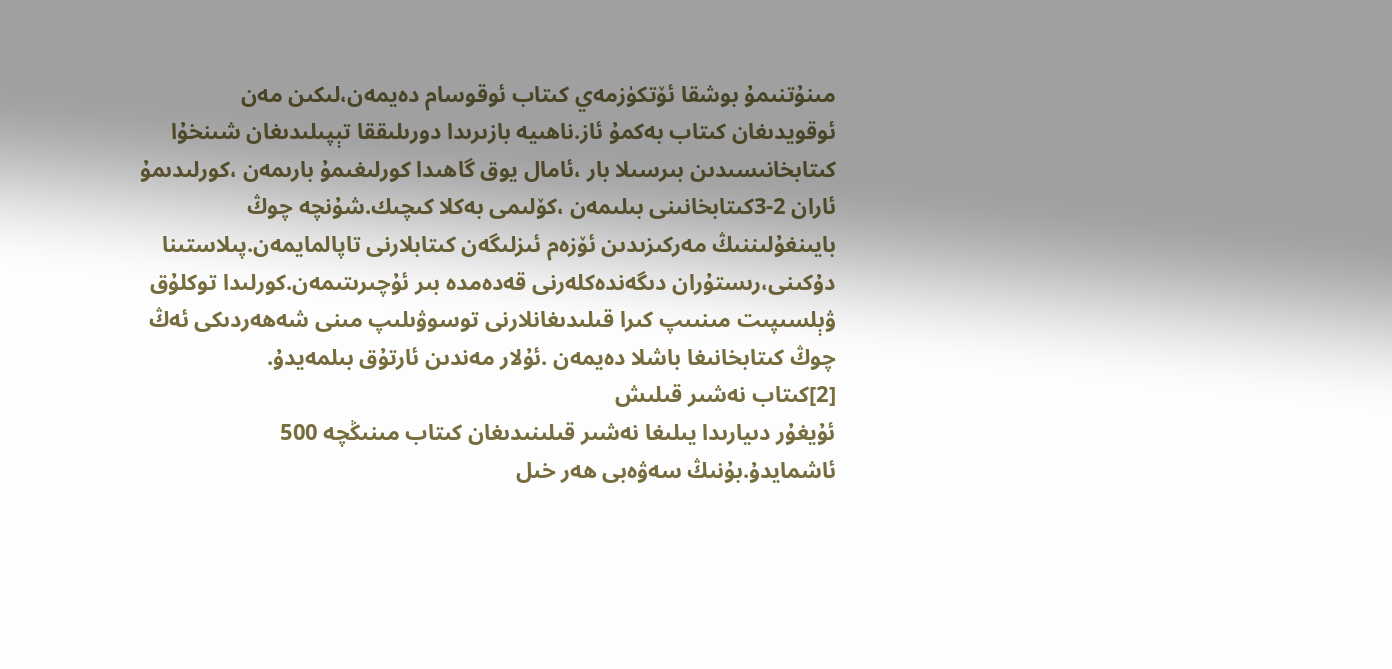مىنۇتنىمۇ بوشقا ئۆتكۈزمەي كىتاب ئوقوسام دەيمەن،لىكىن مەن ئوقويدىغان كىتاب بەكمۇ ئاز.ناھىيە بازىرىدا دورىلىققا تېپىلىدىغان شىنخۇا كىتابخانىسىدىن بىرسىلا بار ،ئامال يوق گاھىدا كورلىغىمۇ بارىمەن ،كورلىدىمۇ ئاران 2-3كىتابخانىنى بىلىمەن ،كۆلىمى بەكلا كىچىك.شۇنچە چوڭ بايىنغۇلىننىڭ مەركىزىدىن ئۆزەم ئىزلىگەن كىتابلارنى تاپالمايمەن.پىلاستىنا دۇكىنى،رىستۇران دىگەندەكلەرنى قەدەمدە بىر ئۇچىرىتىمەن.كورلىدا توكلۇق ۋېلسىپىت مىنىىپ كىرا قىلىدىغانلارنى توسوۋىلىپ مىنى شەھەردىكى ئەڭ چوڭ كىتابخانىغا باشلا دەيمەن .ئۇلار مەندىن ئارتۇق بىلمەيدۇ.
[2]كىتاب نەشىر قىلىش
ئۇيغۇر دىيارىدا يىلىغا نەشىر قىلىنىدىغان كىتاب مىنىڭچە 500 ئاشمايدۇ.بۇنىڭ سەۋەبى ھەر خىل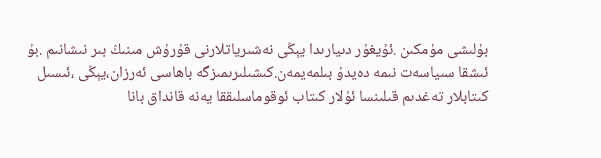بۇلىشى مۇمكىن .ئۇيغۇر دىيارىدا يېڭى نەشىرياتلارنى قۇرۇش مىنىڭ بىر نىشانىم .بۇ ئىشقا سىياسەت نىمە دەيدۇ بىلمەيمەن.كىشىلىرىمىزگە باھاسى ئەرزان،يېڭى ،ئىسىل كىتابلار تەغدىم قىلىنسا ئۇلار كىتاب ئوقوماسلىققا يەنە قانداق بانا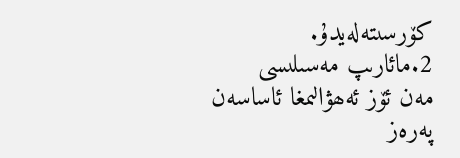كۆرسىتەلەيدۇ.
2.مائارىپ مەسىلىسى
مەن ئۆز ئەھۋالىمغا ئاساسەن پەرەز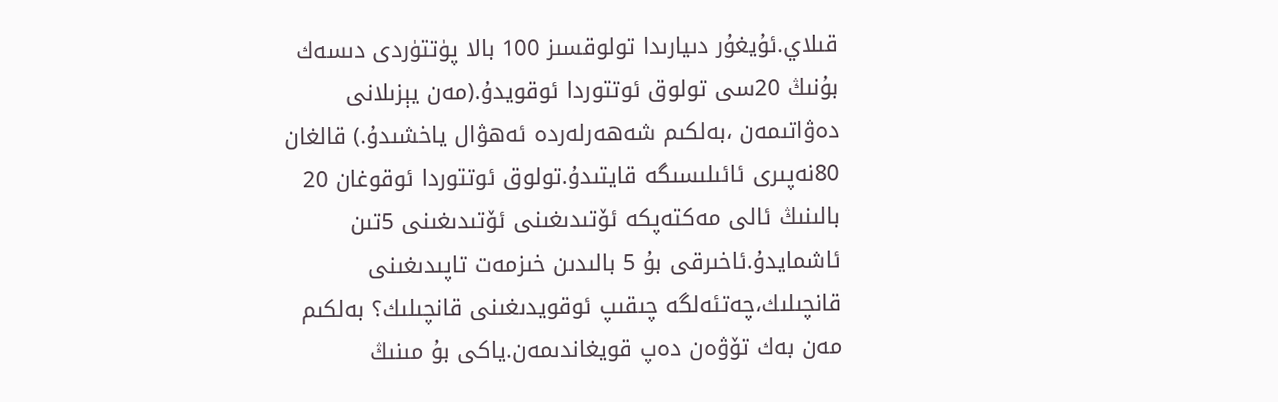قىلاي.ئۇيغۇر دىيارىدا تولوقسىز 100 بالا پۈتتۈردى دىسەك بۇنىڭ 20سى تولوق ئوتتوردا ئوقويدۇ.(مەن يېزىلانى دەۋاتىمەن ،بەلكىم شەھەرلەردە ئەھۋال ياخشىدۇ.) قالغان 80نەپىرى ئائىلىسىگە قايتىدۇ.تولوق ئوتتوردا ئوقوغان 20 بالىنىڭ ئالى مەكتەپكە ئۆتىدىغىنى ئۆتىدىغىنى 5تىن ئاشمايدۇ.ئاخىرقى بۇ 5 بالىدىن خىزمەت تاپىدىغىنى قانچىلىك،چەتئەلگە چىقىپ ئوقويدىغىنى قانچىلىك؟ بەلكىم مەن بەك تۆۋەن دەپ قويغاندىمەن.ياكى بۇ مىنىڭ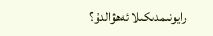رايونىمدىكىلا ئەھۋالدۇ؟